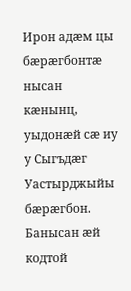Ирон адæм цы бæрæгбонтæ нысан кæнынц, уыдонæй сæ иу у Сыгъдæг Уастырджыйы бæрæгбон. Банысан æй кодтой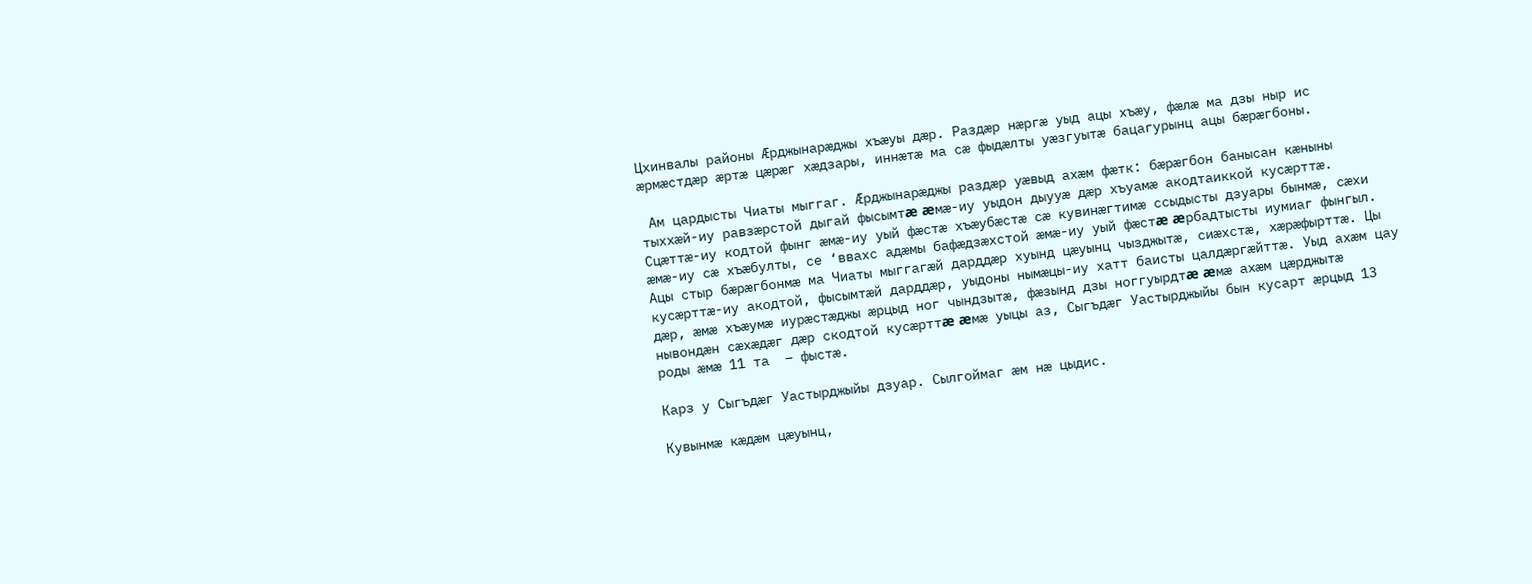Цхинвалы районы Æрджынарæджы хъæуы дæр. Раздæр нæргæ уыд ацы хъæу, фæлæ ма дзы ныр ис æрмæстдæр æртæ цæрæг хæдзары, иннæтæ ма сæ фыдæлты уæзгуытæ бацагурынц ацы бæрæгбоны.

 Ам цардысты Чиаты мыггаг. Æрджынарæджы раздæр уæвыд ахæм фæтк: бæрæгбон банысан кæныны тыххæй-иу равзæрстой дыгай фысымтæ æмæ-иу уыдон дыууæ дæр хъуамæ акодтаиккой кусæрттæ. Сцæттæ-иу кодтой фынг æмæ-иу уый фæстæ хъæубæстæ сæ кувинæгтимæ ссыдысты дзуары бынмæ, сæхи æмæ-иу сæ хъæбулты, се ‘ввахс адæмы бафæдзæхстой æмæ-иу уый фæстæ æрбадтысты иумиаг фынгыл. Ацы стыр бæрæгбонмæ ма Чиаты мыггагæй дарддæр хуынд цæуынц чызджытæ, сиæхстæ, хæрæфырттæ. Цы кусæрттæ-иу акодтой, фысымтæй дарддæр, уыдоны нымæцы-иу хатт баисты цалдæргæйттæ. Уыд ахæм цау дæр, æмæ хъæумæ иурæстæджы æрцыд ног чындзытæ, фæзынд дзы ноггуырдтæ æмæ ахæм цæрджытæ нывондæн сæхæдæг дæр скодтой кусæрттæ æмæ уыцы аз, Сыгъдæг Уастырджыйы бын кусарт æрцыд 13 роды æмæ 11 та  – фыстæ.

Карз у Сыгъдæг Уастырджыйы дзуар. Сылгоймаг æм нæ цыдис.

Кувынмæ кæдæм цæуынц,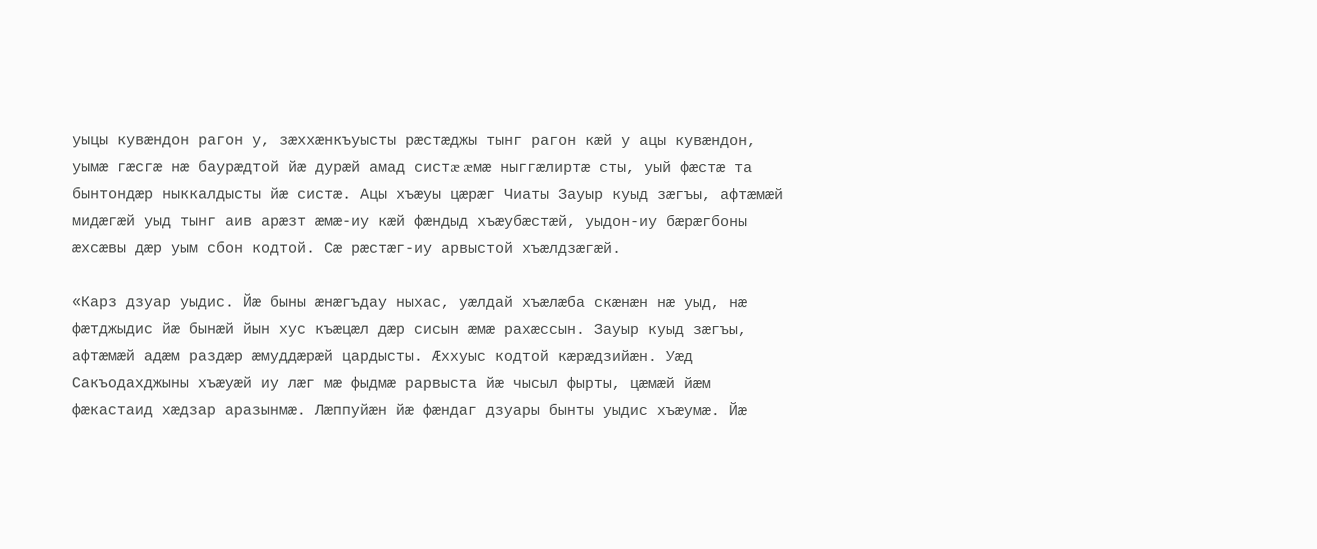уыцы кувæндон рагон у, зæххæнкъуысты рæстæджы тынг рагон кæй у ацы кувæндон, уымæ гæсгæ нæ баурæдтой йæ дурæй амад систæ æмæ ныггæлиртæ сты, уый фæстæ та бынтондæр ныккалдысты йæ систæ. Ацы хъæуы цæрæг Чиаты Зауыр куыд зæгъы, афтæмæй мидæгæй уыд тынг аив арæзт æмæ-иу кæй фæндыд хъæубæстæй, уыдон-иу бæрæгбоны æхсæвы дæр уым сбон кодтой. Сæ рæстæг-иу арвыстой хъæлдзæгæй.

«Карз дзуар уыдис. Йæ быны æнæгъдау ныхас, уæлдай хъæлæба скæнæн нæ уыд, нæ фæтджыдис йæ бынæй йын хус къæцæл дæр сисын æмæ рахæссын. Зауыр куыд зæгъы, афтæмæй адæм раздæр æмуддæрæй цардысты. Æххуыс кодтой кæрæдзийæн. Уæд Сакъодахджыны хъæуæй иу лæг мæ фыдмæ рарвыста йæ чысыл фырты, цæмæй йæм фæкастаид хæдзар аразынмæ. Лæппуйæн йæ фæндаг дзуары бынты уыдис хъæумæ. Йæ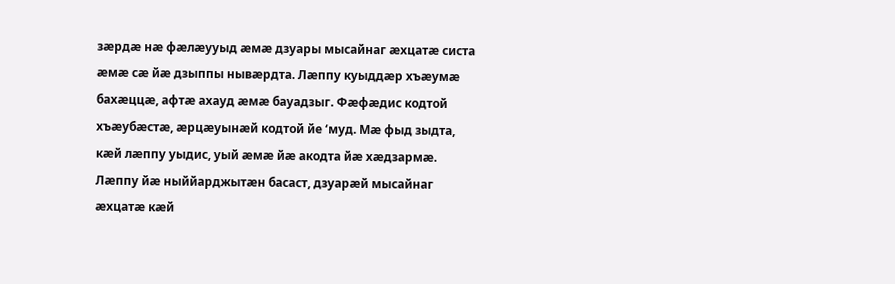зæрдæ нæ фæлæууыд æмæ дзуары мысайнаг æхцатæ систа æмæ сæ йæ дзыппы нывæрдта. Лæппу куыддæр хъæумæ бахæццæ, афтæ ахауд æмæ бауадзыг. Фæфæдис кодтой хъæубæстæ, æрцæуынæй кодтой йе ‘муд. Мæ фыд зыдта, кæй лæппу уыдис, уый æмæ йæ акодта йæ хæдзармæ. Лæппу йæ ныййарджытæн басаст, дзуарæй мысайнаг æхцатæ кæй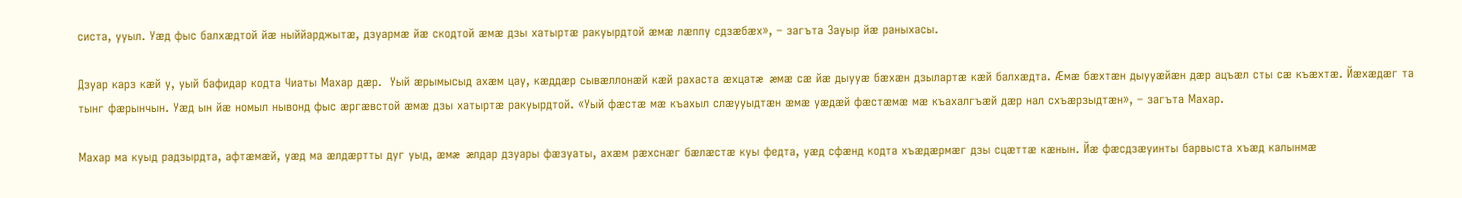систа, ууыл. Уæд фыс балхæдтой йæ ныййарджытæ, дзуармæ йæ скодтой æмæ дзы хатыртæ ракуырдтой æмæ лæппу сдзæбæх», – загъта Зауыр йæ раныхасы.

Дзуар карз кæй у, уый бафидар кодта Чиаты Махар дæр.  Уый æрымысыд ахæм цау, кæддæр сывæллонæй кæй рахаста æхцатæ æмæ сæ йæ дыууæ бæхæн дзылартæ кæй балхæдта. Æмæ бæхтæн дыууæйæн дæр ацъæл сты сæ къæхтæ. Йæхæдæг та тынг фæрынчын. Уæд ын йæ номыл нывонд фыс æргæвстой æмæ дзы хатыртæ ракуырдтой. «Уый фæстæ мæ къахыл слæууыдтæн æмæ уæдæй фæстæмæ мæ къахалгъæй дæр нал схъæрзыдтæн», – загъта Махар.

Махар ма куыд радзырдта, афтæмæй, уæд ма æлдæртты дуг уыд, æмæ æлдар дзуары фæзуаты, ахæм рæхснæг бæлæстæ куы федта, уæд сфæнд кодта хъæдæрмæг дзы сцæттæ кæнын. Йæ фæсдзæуинты барвыста хъæд калынмæ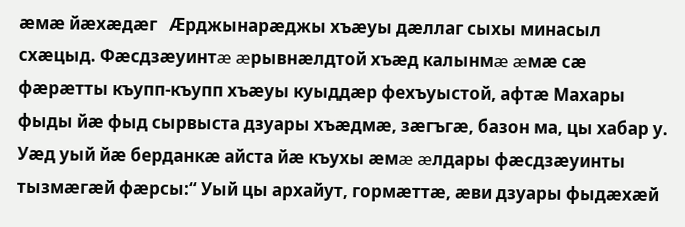æмæ йæхæдæг   Æрджынарæджы хъæуы дæллаг сыхы минасыл схæцыд. Фæсдзæуинтæ æрывнæлдтой хъæд калынмæ æмæ сæ фæрæтты къупп-къупп хъæуы куыддæр фехъуыстой, афтæ Махары фыды йæ фыд сырвыста дзуары хъæдмæ, зæгъгæ, базон ма, цы хабар у. Уæд уый йæ берданкæ айста йæ къухы æмæ æлдары фæсдзæуинты тызмæгæй фæрсы:“ Уый цы архайут, гормæттæ, æви дзуары фыдæхæй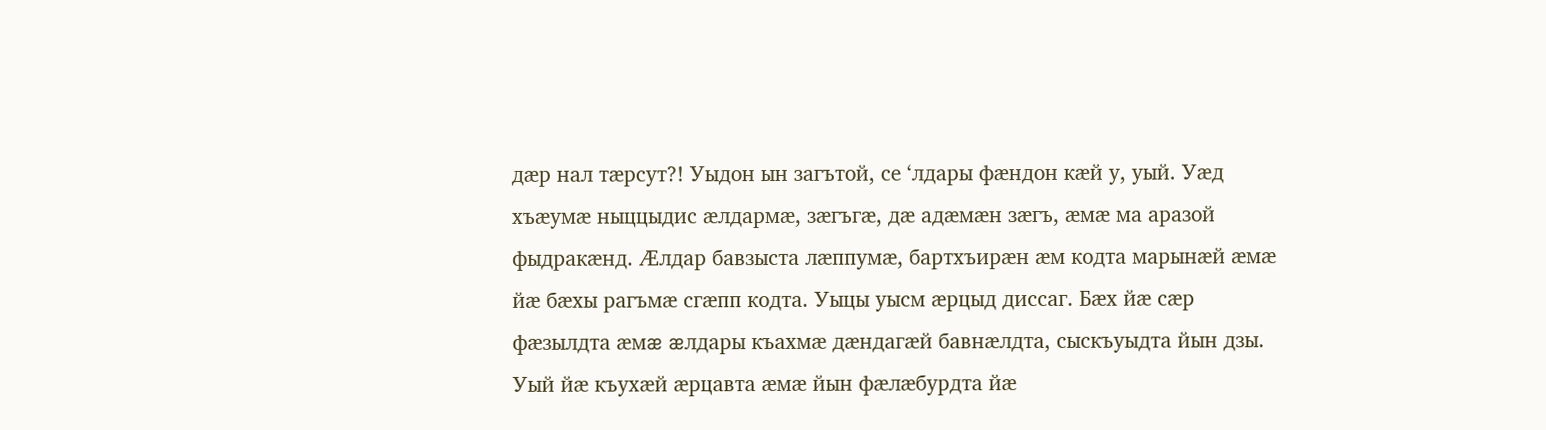дæр нал тæрсут?! Уыдон ын загътой, се ‘лдары фæндон кæй у, уый. Уæд хъæумæ ныццыдис æлдармæ, зæгъгæ, дæ адæмæн зæгъ, æмæ ма аразой фыдракæнд. Æлдар бавзыста лæппумæ, бартхъирæн æм кодта марынæй æмæ йæ бæхы рагъмæ сгæпп кодта. Уыцы уысм æрцыд диссаг. Бæх йæ сæр фæзылдта æмæ æлдары къахмæ дæндагæй бавнæлдта, сыскъуыдта йын дзы. Уый йæ къухæй æрцавта æмæ йын фæлæбурдта йæ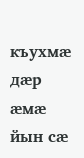къухмæ дæр æмæ йын сæ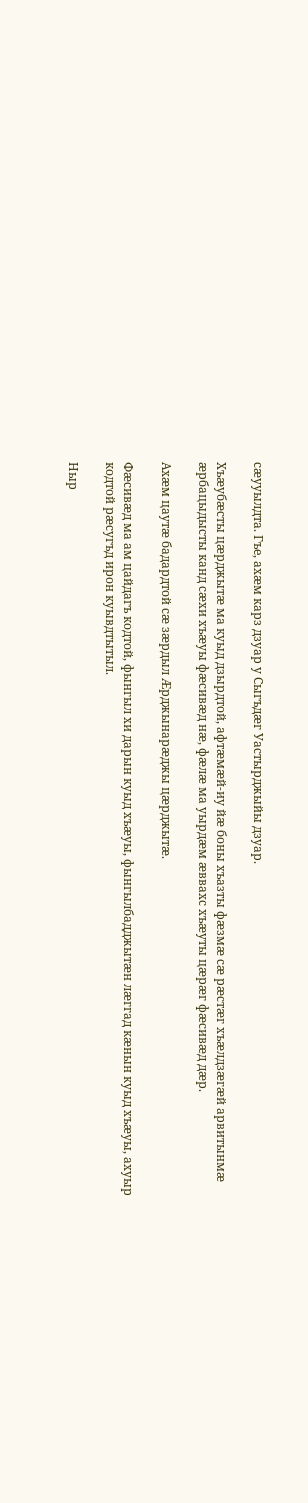сæууылдта. Гъе, ахæм карз дзуар у Сыгъдæг Уастырджыйы дзуар.

Хъæубæсты цæрджытæ ма куыд дзырдтой, афтæмæй-иу йæ боны хъазты фæзмæ сæ рæстæг хъæлдзæгæй арвитынмæ æрбацыдысты канд сæхи хъæуы фæсивæд нæ, фæлæ ма уырдæм æввахс хъæуты цæрæг фæсивæд дæр.

Ахæм цаутæ бадардтой сæ зæрдыл Æрджынарæджы цæрджытæ.

Фæсивæд ма ам цайдагъ кодтой, фынгыл хи дарын куыд хъæуы, фынгылбадджытæн лæггад кæнын куыд хъæуы, ахуыр кодтой рæсугъд ирон куывдтытыл.

Ныр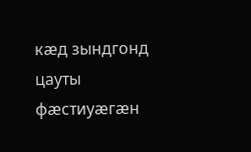кæд зындгонд цауты фæстиуæгæн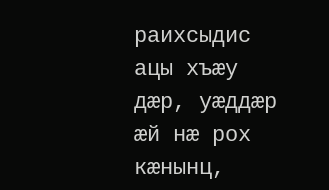раихсыдис ацы хъæу дæр, уæддæр æй нæ рох кæнынц,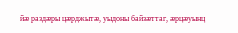йæ раздæры цæрджытæ, уыдоны байзæттаг, æрцæуынц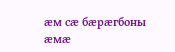æм сæ бæрæгбоны æмæ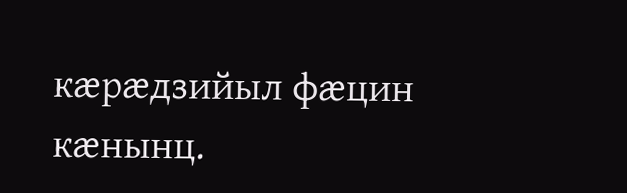кæрæдзийыл фæцин кæнынц.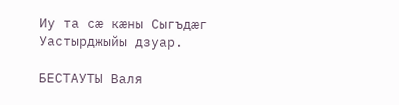Иу та сæ кæны Сыгъдæг Уастырджыйы дзуар.

БЕСТАУТЫ Валя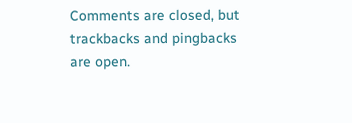Comments are closed, but trackbacks and pingbacks are open.